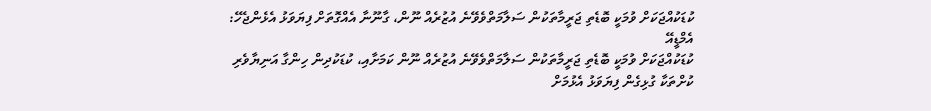ކުޑަކުއްޖަކަށް ވުމަކީ ބޮޑެތި ޖަރީމާތަކުން ސަލާމަތްވެވޭނެ އުޒުރެއް ނޫން، ގާނޫނާ އެއްގޮތަށް ފިޔަވަޅު އެޅެންޖެހޭ: އެމްޑީއޭ
ކުޑަކުއްޖަކަށް ވުމަކީ ބޮޑެތި ޖަރީމާތަކުން ސަލާމަތްވެވޭނެ އުޒުރެއް ނޫން ކަމަށާއި، ކުޑަކުދިން ހިންގާ އަނިޔާވެރި ކުށްތަކާ ގުޅިގެން ފިޔަވަޅު އެޅުމަށް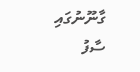ގާނޫނުގައި ސާފު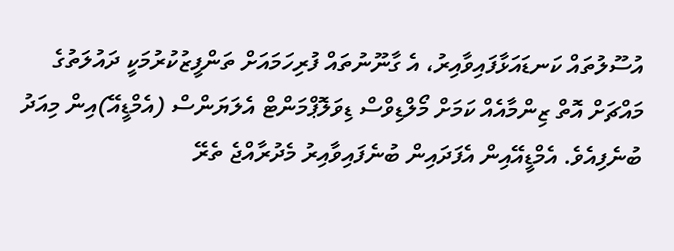އުސޫލުތައް ކަނޑައަޅާފައިވާއިރު، އެ ގާނޫނުތައް ފުރިހަމައަށް ތަންފީޒުކުރުމަކީ ދައުލަތުގެ މައްޗަށް އޮތް ޒިންމާއެއް ކަމަށް މޯލްޑިވްސް ޑިވަލޮޕްމަންޓް އެލަޔަންސް (އެމްޑީއޭ)އިން މިއަދު ބުނެފިއެވެ. އެމްޑީއޭއިން އެފަދައިން ބުނެފައިވާއިރު މެދުރާއްޖެ ތެރޭ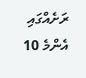ރަށެއްގައި އެންމެ 10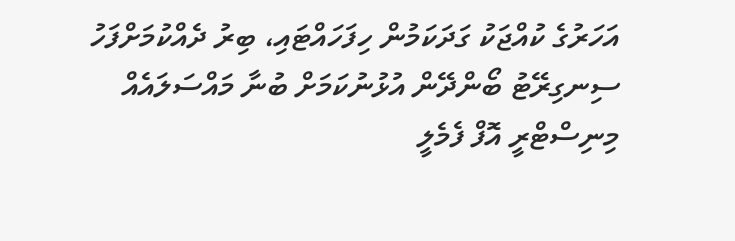އަހަރުގެ ކުއްޖަކު ގަދަކަމުން ހިފަހައްޓައި، ބިރު ދެއްކުމަށްފަހު ސިނގިރޭޓު ބޯންދޭން އުޅުނުކަމަށް ބުނާ މައްސަލައެއް މިނިސްޓްރީ އޮފް ފެމެލީ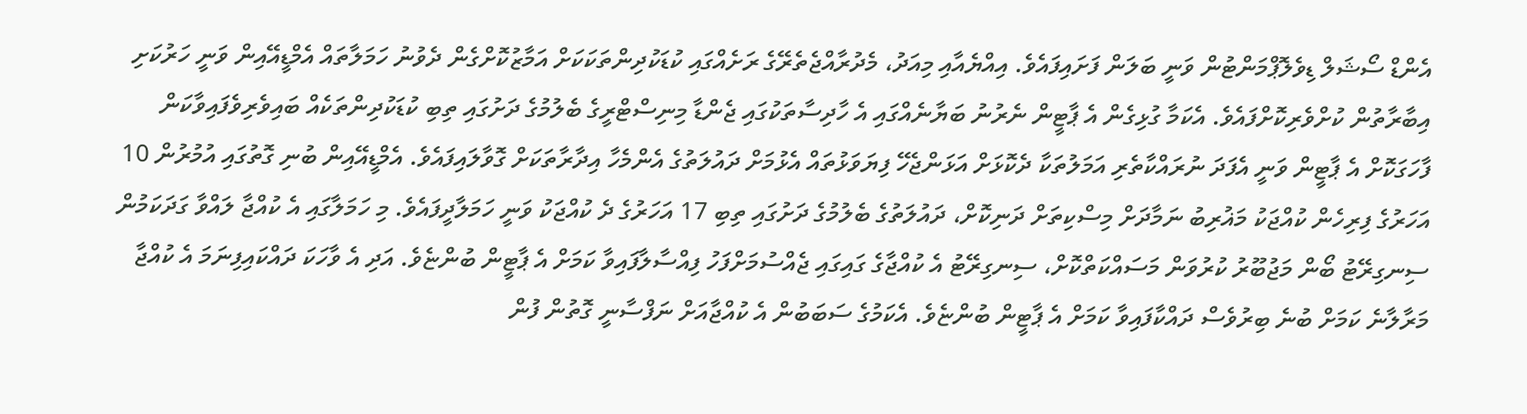އެންޑް ސޯޝަލް ޑިވެލޮޕްމަންޓުން ވަނީ ބަލަން ފަށައިފައެވެ. އިއްޔެއާއި މިއަދު، މެދުރާއްޖެތެރޭގެ ރަށެއްގައި ކުޑަކުދިންތަކަކަށް އަމާޒުކޮށްގެން ދެވުނު ހަމަލާތައް އެމްޑީއޭއިން ވަނީ ހަރުކަށި އިބާރާތުން ކުށްވެރިކޮށްފައެވެ. އެކަމާ ގުޅިގެން އެ ޕާޓީން ނެރުނު ބަޔާނެއްގައި އެ ހާދިސާތަކުގައި ޖެންޑާ މިނިސްޓްރީގެ ބެލުމުގެ ދަށުގައި ތިބި ކުޑަކުދިންތަކެއް ބައިވެރިވެފައިވާކަން ފާހަގަކޮށް އެ ޕާޓީން ވަނީ އެފަދަ ނުރައްކާތެރި އަމަލުތަކާ ދެކޮޅަށް އަޅަންޖެހޭ ފިޔަވަޅުތައް އެޅުމަށް ދައުލަތުގެ އެންމެހާ އިދާރާތަކަށް ގޮވާލައިފައެވެ. އެމްޑީއޭއިން ބުނި ގޮތުގައި އުމުރުން 10 އަހަރުގެ ފިރިހެން ކުއްޖަކު މަޣުރިބު ނަމާދަށް މިސްކިތަށް ދަނިކޮށް، ދައުލަތުގެ ބެލުމުގެ ދަށުގައި ތިބި 17 އަހަރުގެ ދެ ކުއްޖަކު ވަނީ ހަމަލާދީފައެވެ. މި ހަމަލާގައި އެ ކުއްޖާ ލައްވާ ގަދަކަމުން ސިނގިރޭޓު ބޯން މަޖުބޫރު ކުރުވަން މަސައްކަތްކޮށް، ސިނގިރޭޓު އެ ކުއްޖާގެ ގައިގައި ޖެއްސުމަށްފަހު ފިއްސާލާފައިވާ ކަމަށް އެ ޕާޓީން ބުންޏެވެ. އަދި އެ ވާހަކަ ދައްކައިފިނަމަ އެ ކުއްޖާ މަރާލާނެ ކަމަށް ބުނެ ބިރުވެސް ދައްކާފައިވާ ކަމަށް އެ ޕާޓީން ބުންޏެވެ. އެކަމުގެ ސަބަބުން އެ ކުއްޖާއަށް ނަފްސާނީ ގޮތުން ފުން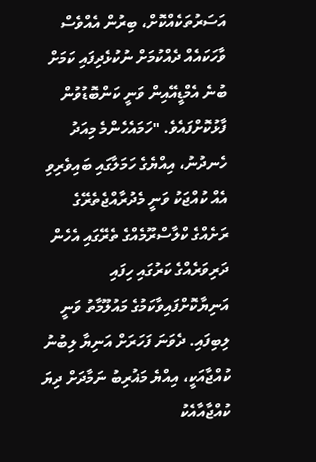އަސަރުތަކެއްކޮށް، ބިރުން އެއްވެސް ވާހަކައެއް ދެއްކުމަށް ނުކުޅެދިފައި ކަމަށް ބުނެ އެމްޑީއޭއިން ވަނީ ކަންބޮޑުވުން ފާޅުކޮށްފައެވެ. "ހަމައެހެންމެ މިއަދު ހެނދުނު، އިއްޔެގެ ހަމަލާގައި ބައިވެރިވި އެއް ކުއްޖަކު ވަނީ މެދުރާއްޖެތެރޭގެ ރަށެއްގެ ކްލާސްރޫމެއްގެ ތެރޭގައި އެހެން ދަރިވަރެއްގެ ކަރުގައި ހިފައި އަނިޔާކޮށްފައިވާކަމުގެ މައުލޫމާތު ވަނީ ލިބިފައި. ދެވަނަ ފަހަރަށް އަނިޔާ ލިބުނު ކުއްޖާއަކީ، އިއްޔެ މަޣުރިބު ނަމާދަށް ދިޔަ ކުއްޖާއާއެކު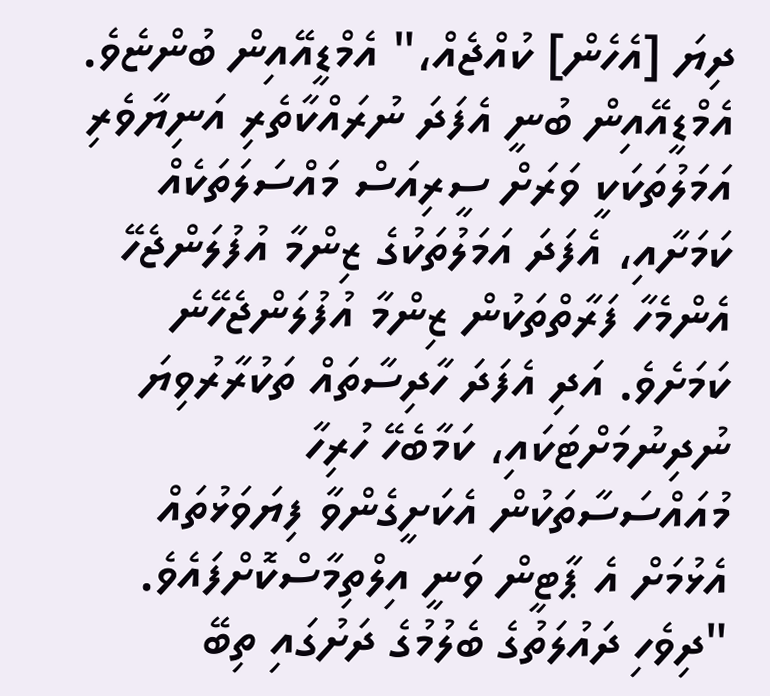ދިޔަ [އެހެން] ކުއްޖެއް،" އެމްޑީއޭއިން ބުންޏެވެ. އެމްޑީއޭއިން ބުނީ އެފަދަ ނުރައްކާތެރި އަނިޔާވެރި އަމަލުތަކަކީ ވަރަށް ސީރިއަސް މައްސަލަތަކެއް ކަމަށާއި، އެފަދަ އަމަލުތަކުގެ ޒިންމާ އުފުލަންޖެހޭ އެންމެހާ ފަރާތްތަކުން ޒިންމާ އުފުލަންޖެހޭނެ ކަމަށެވެ. އަދި އެފަދަ ހާދިސާތައް ތަކުރާރުވިޔަ ނުދިނުމަށްޓަކައި، ކަމާބެހޭ ހުރިހާ މުއައްސަސާތަކުން އެކަށީގެންވާ ފިޔަވަޅުތައް އެޅުމަށް އެ ޕާޓީން ވަނީ އިލްތިމާސްކޮށްފައެވެ. "ދިވެހި ދައުލަތުގެ ބެލުމުގެ ދަށުގައި ތިބޭ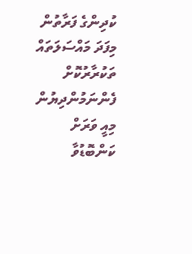ކުދިންގެ ފަރާތުން މިފަދަ މައްސަލަތައް ތަކުރާރުކޮށް ފެންނަމުންދިޔުން މިއީ ވަރަށް ކަންބޮޑުވާ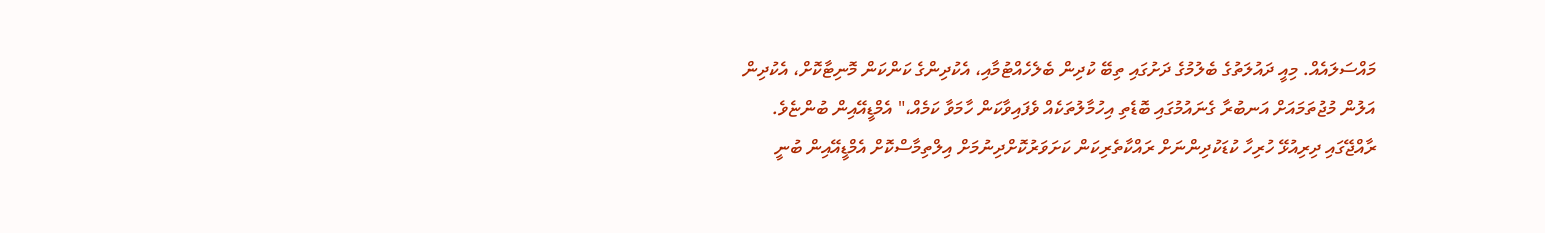މައްސަލައެއް. މިއީ ދައުލަތުގެ ބެލުމުގެ ދަށުގައި ތިބޭ ކުދިން ބެލެހެއްޓުމާއި، އެކުދިންގެ ކަންކަން މޮނިޓާކޮށް، އެކުދިން އަލުން މުޖުތަމައަށް އަނބުރާ ގެނައުމުގައި ބޮޑެތި އިހުމާލުތަކެއް ވެފައިވާކަން ހާމަވާ ކަމެއް،" އެމްޑީއޭއިން ބުންޏެވެ. ރާއްޖޭގައި ދިރިއުޅޭ ހުރިހާ ކުޑަކުދިންނަށް ރައްކާތެރިކަން ކަށަވަރުކޮށްދިނުމަށް އިލްތިމާސްކޮށް އެމްޑީއޭއިން ބުނީ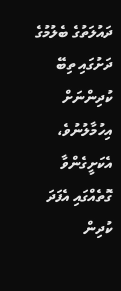ދައުލަތުގެ ބެލުމުގެ ދަށުގައި ތިބޭ ކުދިންނަށް އިހުމާލުނުވެ، އެކަށީގެންވާ ގޮތެއްގައި އެފަދަ ކުދިން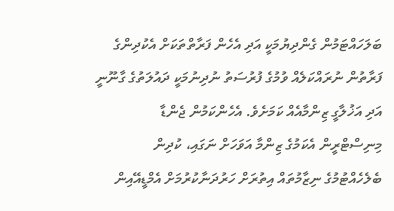ބަލަހައްޓަމުން ގެންދިޔުމަކީ އަދި އެހެން ފަރާތްތަކަށް އެކުދިންގެ ފަރާތުން ނުރައްކަލެއް ވުމުގެ ފުރުސަތު ނުދިނުމަކީ ދައުލަތުގެ ގާނޫނީ އަދި އަޚުލާގީ ޒިންމާއެއް ކަމަށެވެ. އެހެންކަމުން ޖެންޑާ މިނިސްޓްރީން އެކަމުގެ ޒިންމާ އަވަހަށް ނަގައި، ކުދިން ބެލެހެއްޓުމުގެ ނިޒާމުތައް އިތުރަށް ހަރުދަނާކުރުމަށް އެމްޑީއޭއިން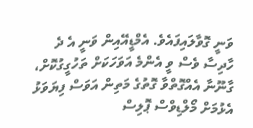ވަނީ ގޮވާލައިފައެވެ. އެމްޑީއޭއިން ވަނީ އެ ދެ ހާދިސާ ވެސް ވީ އެންމެ އަވަހަކަށް ތަހުގީގުކޮށް، ގާނޫނާ އެއްގޮތްވާ ގޮތުގެ މަތިން އަވަސް ފިޔަވަޅު އެޅުމަށް މޯލްޑިވްސް ޕޮލިސް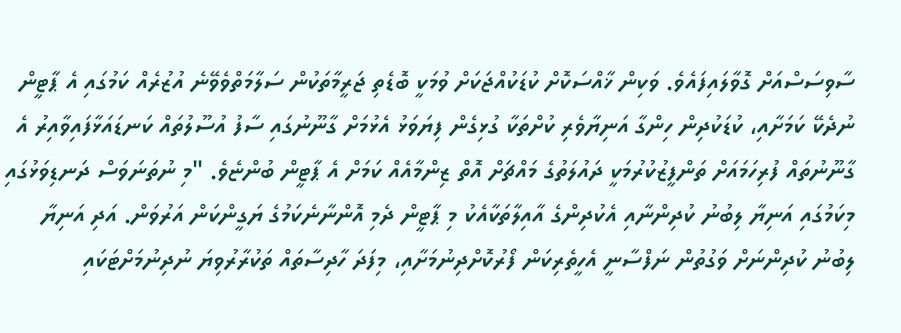ސާވިސަސްއަށް ގޮވާލައިފައެވެ. ވަކިން ޚާއްސަކޮށް ކުޑަކުއްޖަކަށް ވުމަކީ ބޮޑެތި ޖަރީމާތަކުން ސަލާމަތްވެވޭނެ އުޒުރެއް ކަމުގައި އެ ޕާޓީން ނުދެކޭ ކަމަށާއި، ކުޑަކުދިން ހިންގާ އަނިޔާވެރި ކުށްތަކާ ގުޅިގެން ފިޔަވަޅު އެޅުމަށް ގާނޫނުގައި ސާފު އުސޫލުތައް ކަނޑައަޅާފައިވާއިރު އެ ގާނޫނުތައް ފުރިހަމައަށް ތަންފީޒުކުރުމަކީ ދައުލަތުގެ މައްޗަށް އޮތް ޒިންމާއެއް ކަމަށް އެ ޕާޓީން ބުންޏެވެ. "މި ނުތަނަވަސް ދަނޑިވަޅުގައި މިކަމުގައި އަނިޔާ ލިބުނު ކުދިންނާއި އެކުދިންގެ އާއިލާތަކާއެކު މި ޕާޓީން ދެމި އޮންނާނެކަމުގެ ޔަގީންކަން އަރުވަން. އަދި އަނިޔާ ލިބުނު ކުދިންނަށް ވަގުތުން ނަފްސާނީ އެހީތެރިކަން ފޯރުކޮށްދިނުމަށާއި، މިފަދަ ހާދިސާތައް ތަކުރާރުވިޔަ ނުދިނުމަށްޓަކައި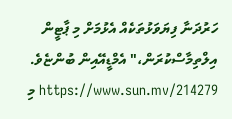ހަރުދަނާ ފިޔަވަޅުތަކެއް އެޅުމަށް މި ޕާޓީން އިލްތިމާސްކުރަން،" އެމްޑީއޭއިން ބުންޏެވެ. https://www.sun.mv/214279 މި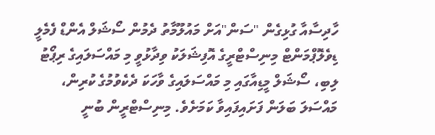ހާދިސާއާ ގުޅިގެން "ސަން"އަށް މައުލޫމާތު ދެމުން ސޯޝަލް އެންޑް ފެމެލީ ޑިވެލޮޕްމަންޓް މިނިސްޓްރީގެ އޮފިޝަލަކު ވިދާޅުވީ މި މައްސަލައިގެ ރިޕޯޓު ލިބި، ސޯޝަލް މީޑިއާގައި މި މައްސަލައިގެ ވާހަކަ ދެކެވުމުގެ ކުރިން، މައްސަލަ ބަލަން ފަށައިފައިވާ ކަމަށެވެ. މިނިސްޓްރީން ބުނީ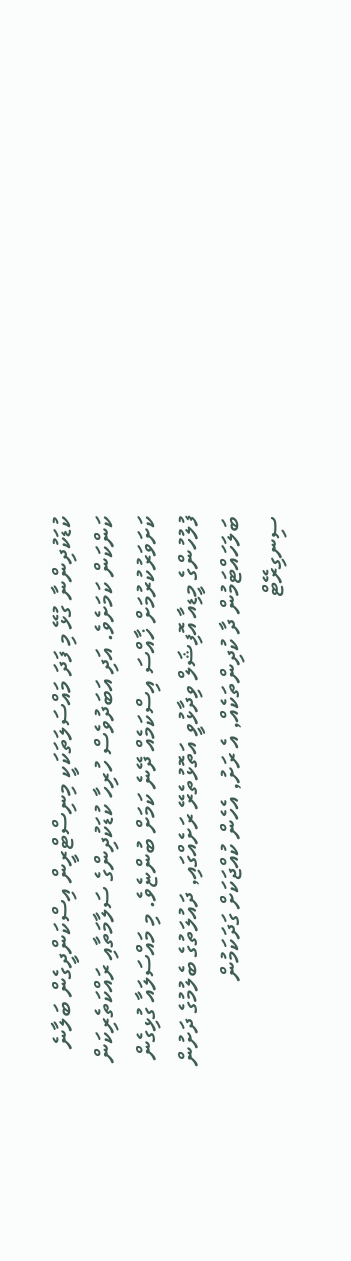ކުޑަކުދިންނާ ގުޅޭ މި ފަދަ މައްސަލަތަކަކީ މިނިސްޓްރީން އިސްކަންދީގެން ބަލާނެ ކަންކަން ކަމަށެވެ. އަދި އަބަދުވެސް ހުރިހާ ކުޑަކުދިންގެ ސަލާމަތާއި ރައްކަތެރިކަން ކަށަވަރުކުރުމަށް ޚާއްސަ އިސްކަމެއް ދޭނެ ކަމަށް ބުންޏެވެ. މި މައްސަލައާ ގުޅިގެން ފުލުހުންގެ މީޑިއާ އޮފިޝަލް ވިދާޅުވީ އަތޮޅުތެރޭ ރަށެއްގައި, ދައުލަތުގެ ބެލުމުގެ ދަށުން ބަލަހައްޓަމުން ދާ ކުދިންތަކެއް, އެ ރަށު, އެހެން ކުއްޖަކަށް ގަދަކަމުން ސިނގިރޭޓް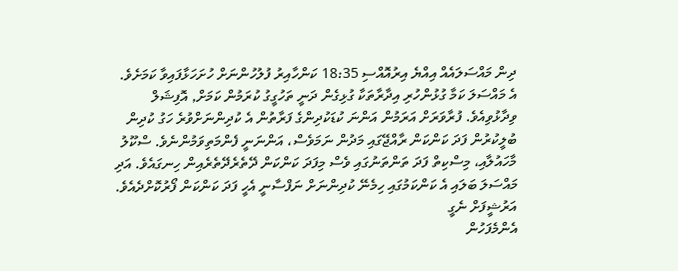ދިން މައްސަލައެއް އިއްޔެ އިރުއޮއްސި 18:35 ކަންހާއިރު ފުލުހުންނަށް ހުށަހަޅާފައިވާ ކަމަށެވެ. އެ މައްސަލަ ކަމާ ގުޅުންހުރި އިދާރާތަކާ ގުޅިގެން ދަނީ ތަހުގީގު ކުރަމުން ކަމަށް, އޮފިޝަލް ވިދާޅުވިއެވެ. ފުރާވަރަށް އަރަމުން އަންނަ ކުޑަކުދިންގެ ފަރާތުން އެ ކުދިންނަށްވުރެ ހަގު ކުދިން ބުލީކުރުން ފަދަ ކަންކަން ރާއްޖޭގައި މަދުން ނަމަވެސް، އަންނަނީ ފެންމަތިވަމުންނެވެ. ސްކޫލު މާހައުލާއި، މިސްކިތް ފަދަ ތަންތަނުގައި ވެސް މިފަދަ ކަންކަން ދޭތެރެދޭތެރެއިން ހިނގައެވެ. އަދި މައްސަލަ ބަލައި އެ ކަންކަމުގައި ހިމެނޭ ކުދިންނަށް ނަފްސާނީ އެހީ ފަދަ ކަންކަން ފޯރުކޮށްދެއެވެ.
އަރުޝީފަށް ނެގީ
އެންމެފަހުން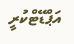އަޕްޑޭޓްކުރީ